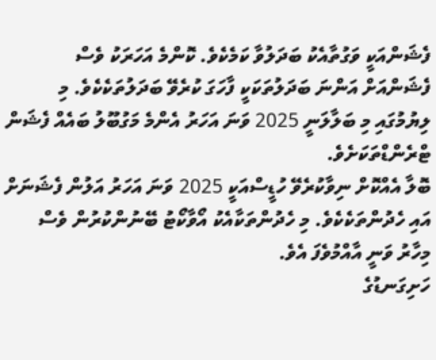ފެޝަންއަކީ ވަގުތާއެކު ބަދަލުވާ ކަމެކެވެ. ކޮންމެ އަހަރަކު ވެސް ފެޝަންއަށް އަންނަ ބަދަލުތަކަކީ ފާހަގަ ކުރެވޭ ބަދަލުތަކެކެވެ. މި ލިޔުމުގައި މި ބަލާލަނީ 2025 ވަނަ އަހަރު އެންމެ މަގުބޫލު ބައެއް ފެޝަން ޓްރެންޑްތަކަށެވެ.
ބޮލާ އެއްކޮށް ނިވާކުރެވޭ ހުޑީސްއަކީ 2025 ވަނަ އަހަރު އަލުން ފެޝަނަށް އައި ހެދުންތަކެކެވެ. މި ހެދުންތަކާއެކު އޯވާކޯޓު ބޭނުންކުރުން ވެސް މިހާރު ވަނީ އާއްމުވެފަ އެވެ.
ހަށިގަނޑުގެ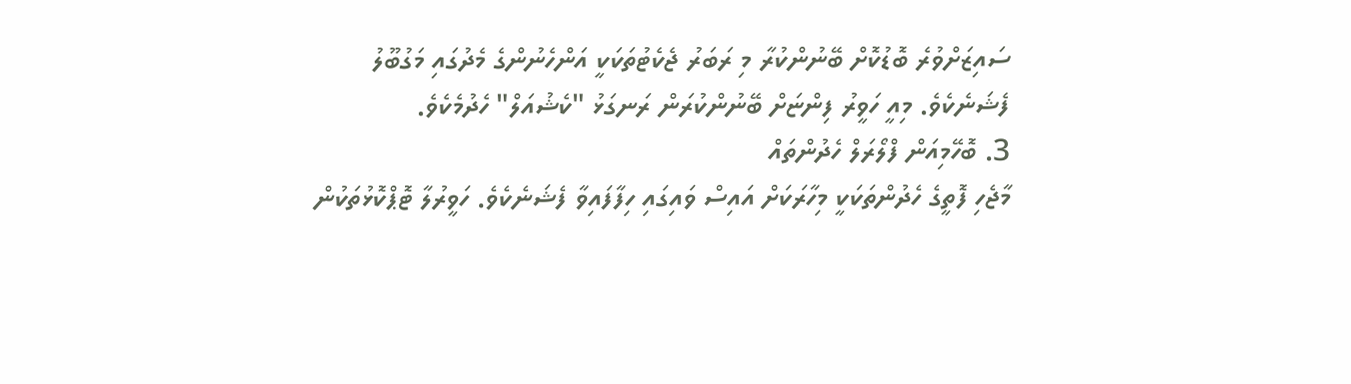ސައިޒަށްވުރެ ބޮޑުކޮށް ބޭނުންކުރާ މި ރަބަރު ޖެކެޓުތަކަކީ އަންހެނުންގެ މެދުގައި މަގުބޫލު ފެޝަނެކެވެ. މިއީ ހަވީރު ފިންޏަށް ބޭނުންކުރަން ރަނގަޅު "ކެޝުއަލް" ހެދުމެކެވެ.
3. ބޮހޭމިއަން ފްލޯރަލް ހެދުންތައް
މާޖެހި ފޮތީގެ ހެދުންތަކަކީ މިހާރަކަށް އައިސް ވައިގައި ހިފާފައިވާ ފެޝަނެކެވެ. ހަވީރުލާ ޓޮޕްކޮޅުތަކުން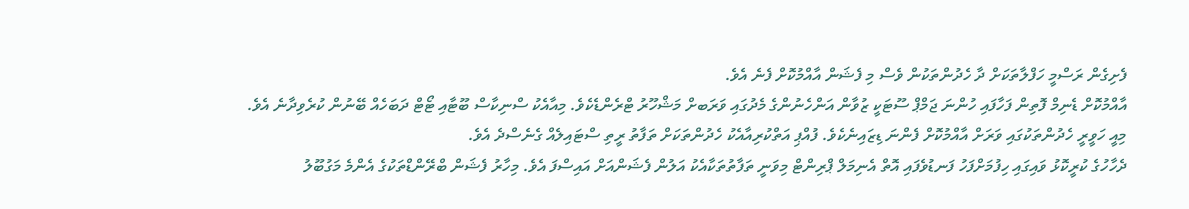ފެށިގެން ރަސްމީ ހަފްލާތަކަށް ދާ ހެދުންތަކުން ވެސް މި ފެޝަން އާއްމުކޮށް ފެނެ އެވެ.
އާއްމުކޮށް ޑެނިމް ފޮތިން ފަހާފައި ހުންނަ ޖަމްޕް ސޫޓަކީ ޒުވާން އަންހެނުންގެ މެދުގައި ވަރަބށް މަޝްހޫރު ޓްރެންޑެކެވެ. މިއާއެކު ސްނިކާސް ބޫޓާއި ޓޯޓް ދަބަހެއް ބޭނުން ކުރެވިދާނެ އެވެ.
މިއީ ހަވީރީ ހެދުންތަކުގައި ވަރަށް އާއްމުކޮށް ފެންނަ ޑިޒައިނެކެވެ. ފުއްޕި އަތްކުރިއާއެކު ހެދުންތަކަށް ތަފާތު ރީތި ސްޓައިލެއް ގެނެސްދެ އެވެ.
ދެހާހުގެ ކުރީކޮޅު ވައިގައި ހިފުމަށްފަހު ފަނޑުވެފައި އޮތް އެނިމަލް ޕްރިންޓް މިވަނީ ތަފާތުތަކާއެކު އަލުން ފެޝަންއަށް އައިސްފަ އެވެ. މިހާރު ފެޝަން ބްރޭންޑްތަކުގެ އެންމެ މަގުބޫލު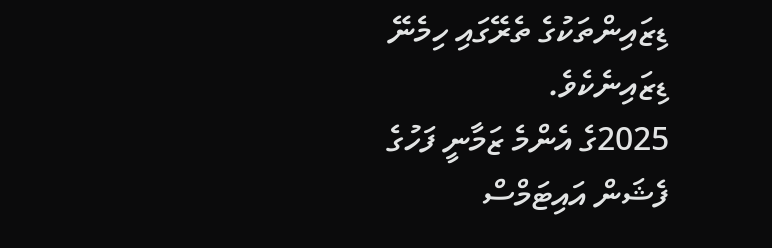ޑިޒައިންތަކުގެ ތެރޭގައި ހިމެނޭ ޑިޒައިނެކެވެ.
2025ގެ އެންމެ ޒަމާނީ ފަހުގެ ފެޝަން އައިޓަމްސް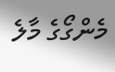މެންގޯގެ މާލެ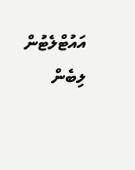އައުޓްލެޓުން ލިބެން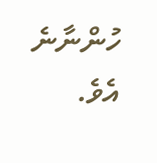ހުންނާނެ އެވެ.